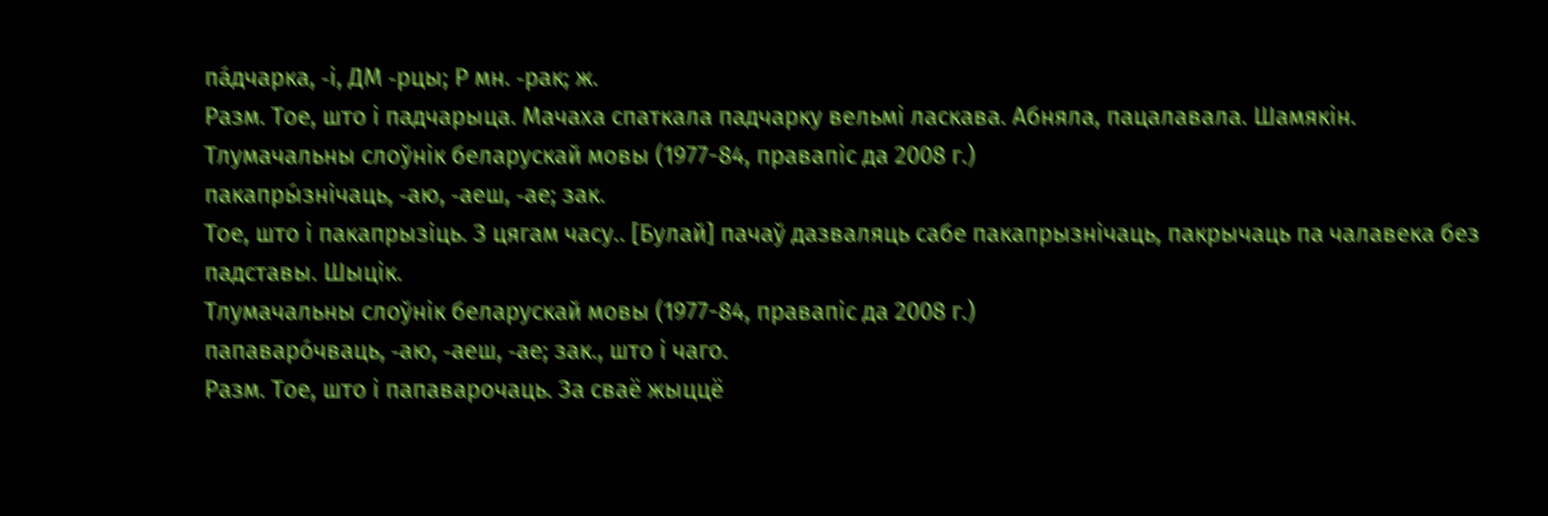па́дчарка, ‑і, ДМ ‑рцы; Р мн. ‑рак; ж.
Разм. Тое, што і падчарыца. Мачаха спаткала падчарку вельмі ласкава. Абняла, пацалавала. Шамякін.
Тлумачальны слоўнік беларускай мовы (1977-84, правапіс да 2008 г.)
пакапры́знічаць, ‑аю, ‑аеш, ‑ае; зак.
Тое, што і пакапрызіць. З цягам часу.. [Булай] пачаў дазваляць сабе пакапрызнічаць, пакрычаць па чалавека без падставы. Шыцік.
Тлумачальны слоўнік беларускай мовы (1977-84, правапіс да 2008 г.)
папаваро́чваць, ‑аю, ‑аеш, ‑ае; зак., што і чаго.
Разм. Тое, што і папаварочаць. За сваё жыццё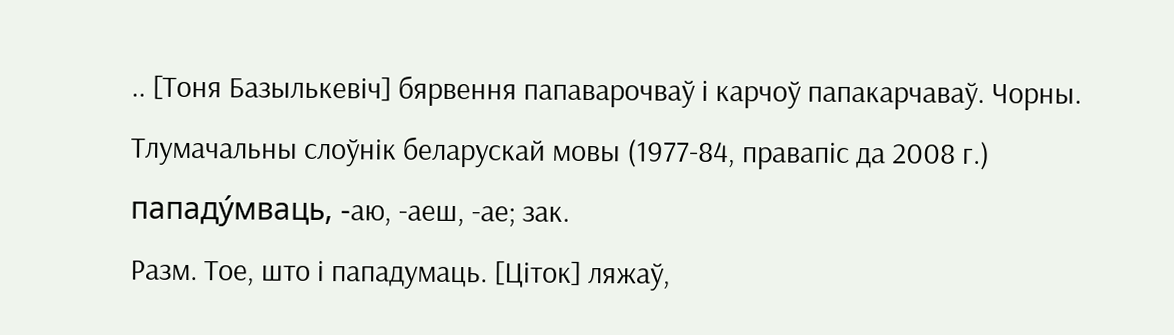.. [Тоня Базылькевіч] бярвення папаварочваў і карчоў папакарчаваў. Чорны.
Тлумачальны слоўнік беларускай мовы (1977-84, правапіс да 2008 г.)
пападу́мваць, ‑аю, ‑аеш, ‑ае; зак.
Разм. Тое, што і пападумаць. [Ціток] ляжаў,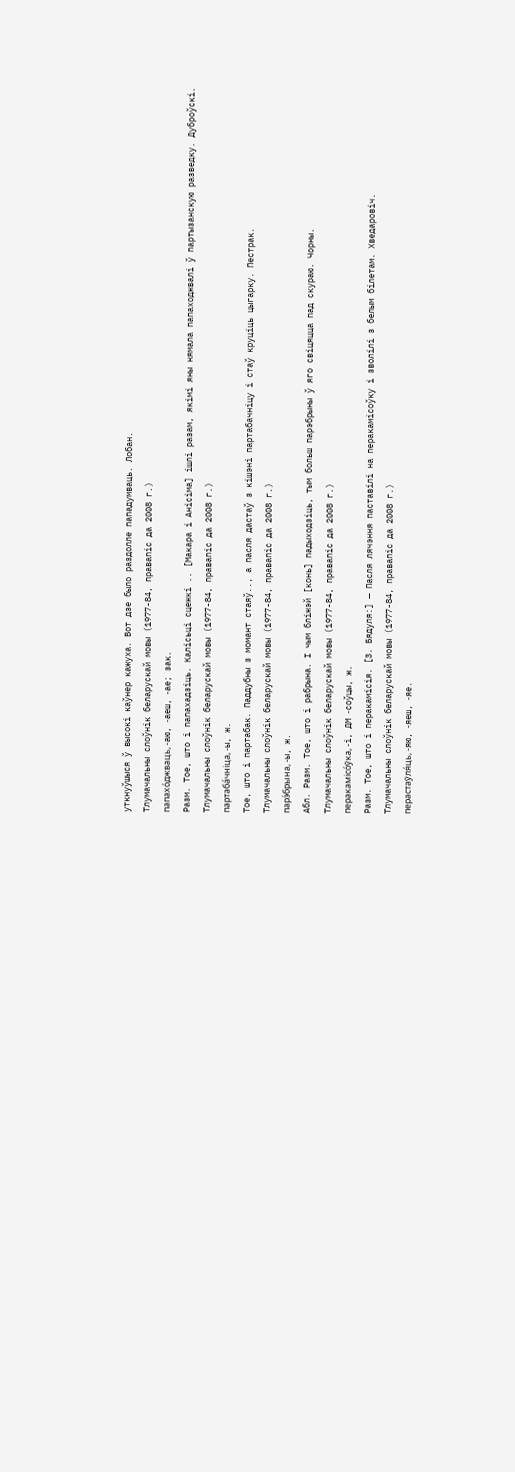уткнуўшыся ў высокі каўнер кажуха. Вот дзе было раздолле пападумваць. Лобан.
Тлумачальны слоўнік беларускай мовы (1977-84, правапіс да 2008 г.)
папахо́джваць, ‑аю, ‑аеш, ‑ае; зак.
Разм. Тое, што і папахадзіць. Калісьці сцежкі .. [Макара і Анісіма] ішлі разам, якімі яны нямала папаходжвалі ў партызанскую разведку. Дуброўскі.
Тлумачальны слоўнік беларускай мовы (1977-84, правапіс да 2008 г.)
партаба́чніца, ‑ы, ж.
Тое, што і партабак. Паддубны з момант стаяў.., а пасля дастаў з кішэні партабачніцу і стаў круціць цыгарку. Пестрак.
Тлумачальны слоўнік беларускай мовы (1977-84, правапіс да 2008 г.)
парэ́брына, ‑ы, ж.
Абл. Разм. Тое, што і рабрына. І чым бліжэй [конь] падыходзіць, тым больш парэбрыны ў яго свіцяцца пад скураю. Чорны.
Тлумачальны слоўнік беларускай мовы (1977-84, правапіс да 2008 г.)
перакамісо́ўка, ‑і, ДМ ‑соўцы, ж.
Разм. Тое, што і перакамісія. [З. Бядуля:] — Пасля лячэння паставілі на перакамісоўку і зволілі з белым білетам. Хведаровіч.
Тлумачальны слоўнік беларускай мовы (1977-84, правапіс да 2008 г.)
перастаўля́ць, ‑яю, ‑яеш, ‑яе.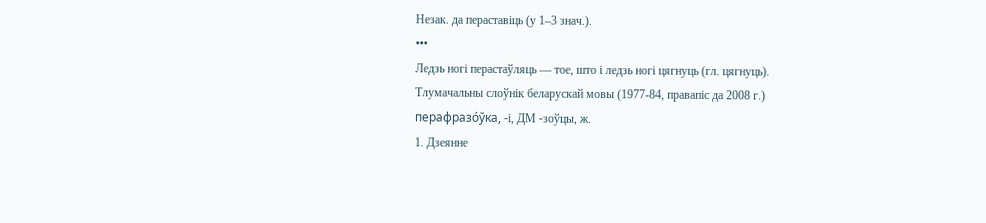Незак. да пераставіць (у 1–3 знач.).
•••
Ледзь ногі перастаўляць — тое, што і ледзь ногі цягнуць (гл. цягнуць).
Тлумачальны слоўнік беларускай мовы (1977-84, правапіс да 2008 г.)
перафразо́ўка, ‑і, ДМ ‑зоўцы, ж.
1. Дзеянне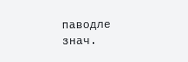паводле знач.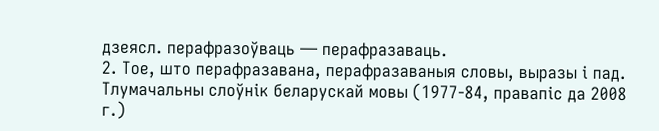дзеясл. перафразоўваць — перафразаваць.
2. Тое, што перафразавана, перафразаваныя словы, выразы і пад.
Тлумачальны слоўнік беларускай мовы (1977-84, правапіс да 2008 г.)